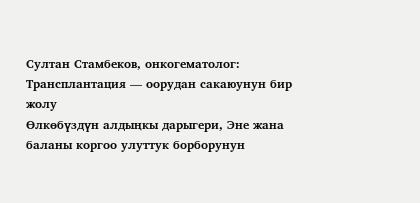Султан Стамбеков, онкогематолог: Трансплантация — оорудан сакаюунун бир жолу
Өлкөбүздүн алдыңкы дарыгери, Эне жана баланы коргоо улуттук борборунун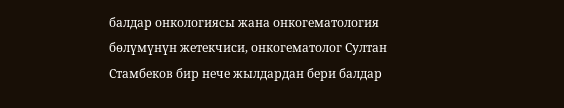балдар онкологиясы жана онкогематология бөлүмүнүн жетекчиси, онкогематолог Султан Стамбеков бир нече жылдардан бери балдар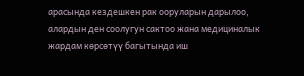арасында кездешкен рак ооруларын дарылоо, алардын ден соолугун сактоо жана медициналык жардам көрсөтүү багытында иш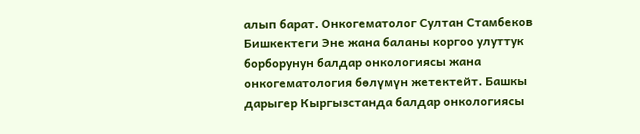алып барат. Онкогематолог Султан Стамбеков Бишкектеги Эне жана баланы коргоо улуттук борборунун балдар онкологиясы жана онкогематология бөлүмүн жетектейт. Башкы дарыгер Кыргызстанда балдар онкологиясы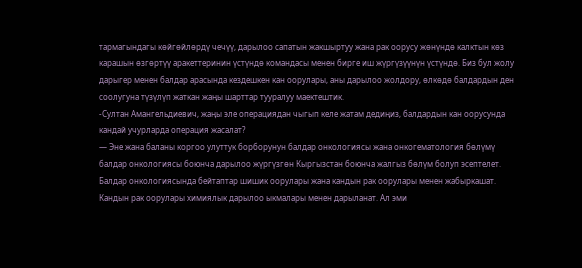тармагындагы көйгөйлөрдү чечүү, дарылоо сапатын жакшыртуу жана рак оорусу жөнүндө калктын көз карашын өзгөртүү аракеттеринин үстүндө командасы менен бирге иш жүргүзүүнүн үстүндө. Биз бул жолу дарыгер менен балдар арасында кездешкен кан оорулары, аны дарылоо жолдору, өлкөдө балдардын ден соолугуна түзүлүп жаткан жаңы шарттар тууралуу маектештик.
-Султан Амангельдиевич, жаңы эле операциядан чыгып келе жатам дедиңиз, балдардын кан оорусунда кандай учурларда операция жасалат?
— Эне жана баланы коргоо улуттук борборунун балдар онкологиясы жана онкогематология бөлүмү балдар онкологиясы боюнча дарылоо жүргүзгөн Кыргызстан боюнча жалгыз бөлүм болуп эсептелет. Балдар онкологиясында бейтаптар шишик оорулары жана кандын рак оорулары менен жабыркашат. Кандын рак оорулары химиялык дарылоо ыкмалары менен дарыланат. Ал эми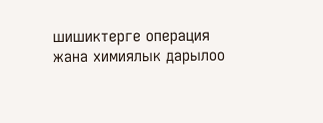шишиктерге операция жана химиялык дарылоо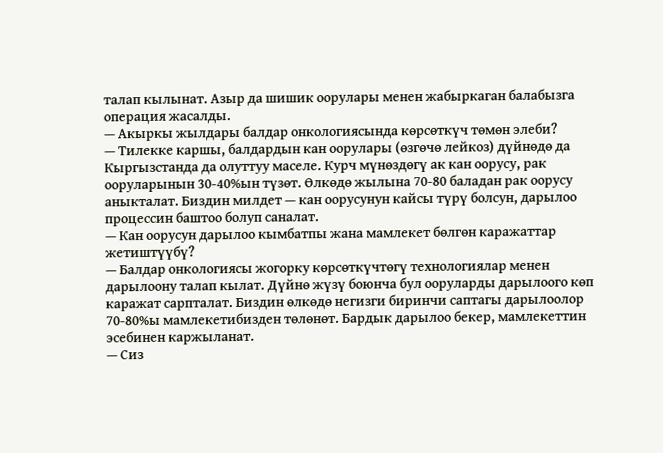талап кылынат. Азыр да шишик оорулары менен жабыркаган балабызга операция жасалды.
— Акыркы жылдары балдар онкологиясында көрсөткүч төмөн элеби?
— Тилекке каршы, балдардын кан оорулары (өзгөчө лейкоз) дүйнөдө да Кыргызстанда да олуттуу маселе. Курч мүнөздөгү ак кан оорусу, рак ооруларынын 30-40%ын түзөт. Өлкөдө жылына 70-80 баладан рак оорусу аныкталат. Биздин милдет — кан оорусунун кайсы түрү болсун, дарылоо процессин баштоо болуп саналат.
— Кан оорусун дарылоо кымбатпы жана мамлекет бөлгөн каражаттар жетиштүүбү?
— Балдар онкологиясы жогорку көрсөткүчтөгү технологиялар менен дарылоону талап кылат. Дүйнө жүзү боюнча бул ооруларды дарылоого көп каражат сарпталат. Биздин өлкөдө негизги биринчи саптагы дарылоолор 70-80%ы мамлекетибизден төлөнөт. Бардык дарылоо бекер, мамлекеттин эсебинен каржыланат.
— Сиз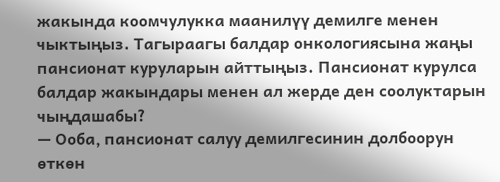жакында коомчулукка маанилүү демилге менен чыктыңыз. Тагыраагы балдар онкологиясына жаңы пансионат куруларын айттыңыз. Пансионат курулса балдар жакындары менен ал жерде ден соолуктарын чыңдашабы?
— Ооба, пансионат салуу демилгесинин долбоорун өткөн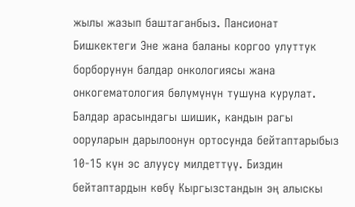жылы жазып баштаганбыз. Пансионат Бишкектеги Эне жана баланы коргоо улуттук борборунун балдар онкологиясы жана онкогематология бөлүмүнүн тушуна курулат. Балдар арасындагы шишик, кандын рагы ооруларын дарылоонун ортосунда бейтаптарыбыз 10-15 күн эс алуусу милдеттүү. Биздин бейтаптардын көбү Кыргызстандын эң алыскы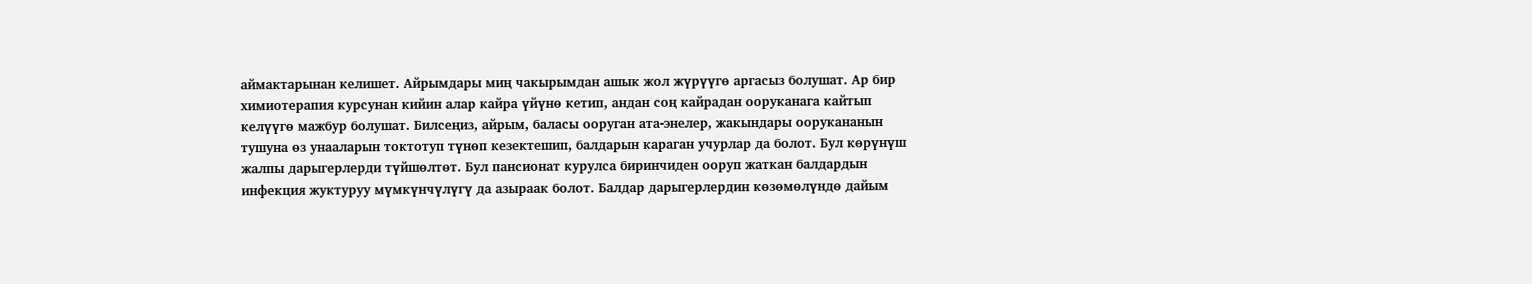аймактарынан келишет. Айрымдары миң чакырымдан ашык жол жүрүүгө аргасыз болушат. Ар бир химиотерапия курсунан кийин алар кайра үйүнө кетип, андан соң кайрадан ооруканага кайтып келүүгө мажбур болушат. Билсеңиз, айрым, баласы ооруган ата-энелер, жакындары оорукананын тушуна өз унааларын токтотуп түнөп кезектешип, балдарын караган учурлар да болот. Бул көрүнүш жалпы дарыгерлерди түйшөлтөт. Бул пансионат курулса биринчиден ооруп жаткан балдардын инфекция жуктуруу мүмкүнчүлүгү да азыраак болот. Балдар дарыгерлердин көзөмөлүндө дайым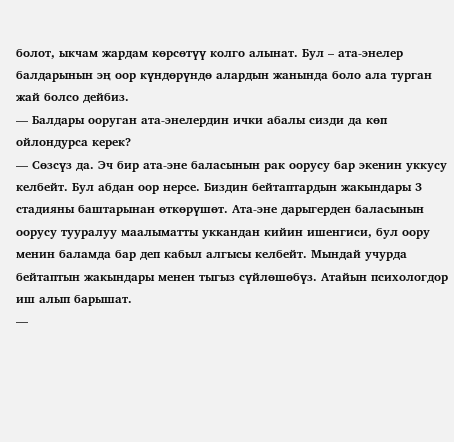болот, ыкчам жардам көрсөтүү колго алынат. Бул – ата-энелер балдарынын эң оор күндөрүндө алардын жанында боло ала турган жай болсо дейбиз.
— Балдары ооруган ата-энелердин ички абалы сизди да көп ойлондурса керек?
— Сөзсүз да. Эч бир ата-эне баласынын рак оорусу бар экенин уккусу келбейт. Бул абдан оор нерсе. Биздин бейтаптардын жакындары 3 стадияны баштарынан өткөрүшөт. Ата-эне дарыгерден баласынын оорусу тууралуу маалыматты уккандан кийин ишенгиси, бул оору менин баламда бар деп кабыл алгысы келбейт. Мындай учурда бейтаптын жакындары менен тыгыз сүйлөшөбүз. Атайын психологдор иш алып барышат.
—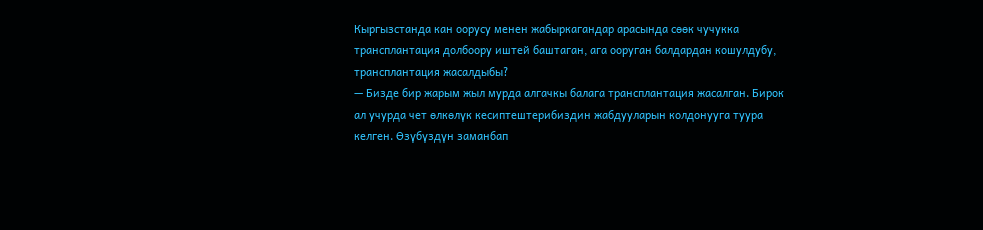Кыргызстанда кан оорусу менен жабыркагандар арасында сөөк чучукка трансплантация долбоору иштей баштаган, ага ооруган балдардан кошулдубу, трансплантация жасалдыбы?
— Бизде бир жарым жыл мурда алгачкы балага трансплантация жасалган. Бирок ал учурда чет өлкөлүк кесиптештерибиздин жабдууларын колдонууга туура келген. Өзүбүздүн заманбап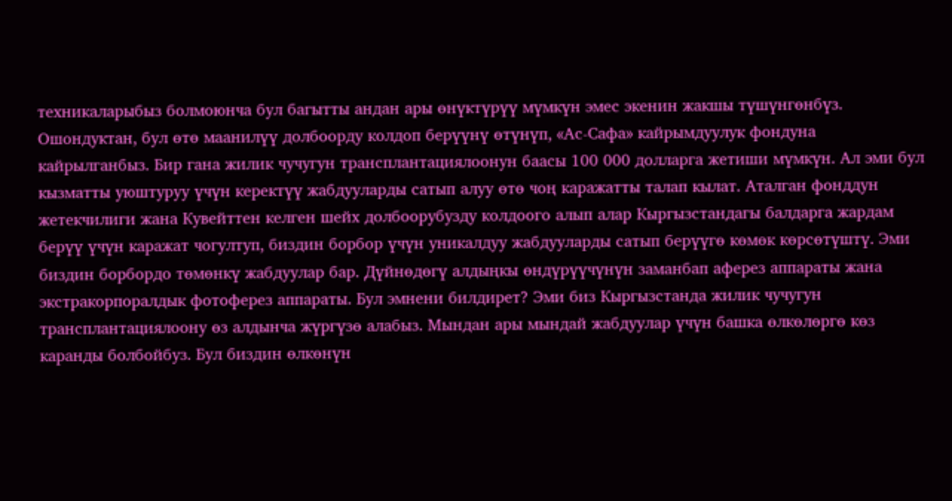техникаларыбыз болмоюнча бул багытты андан ары өнүктүрүү мүмкүн эмес экенин жакшы түшүнгөнбүз. Ошондуктан, бул өтө маанилүү долбоорду колдоп берүүнү өтүнүп, «Ас-Сафа» кайрымдуулук фондуна кайрылганбыз. Бир гана жилик чучугун трансплантациялоонун баасы 100 000 долларга жетиши мүмкүн. Ал эми бул кызматты уюштуруу үчүн керектүү жабдууларды сатып алуу өтө чоң каражатты талап кылат. Аталган фонддун жетекчилиги жана Кувейттен келген шейх долбоорубузду колдоого алып алар Кыргызстандагы балдарга жардам берүү үчүн каражат чогултуп, биздин борбор үчүн уникалдуу жабдууларды сатып берүүгө көмөк көрсөтүштү. Эми биздин борбордо төмөнкү жабдуулар бар. Дүйнөдөгү алдыңкы өндүрүүчүнүн заманбап аферез аппараты жана экстракорпоралдык фотоферез аппараты. Бул эмнени билдирет? Эми биз Кыргызстанда жилик чучугун трансплантациялоону өз алдынча жүргүзө алабыз. Мындан ары мындай жабдуулар үчүн башка өлкөлөргө көз каранды болбойбуз. Бул биздин өлкөнүн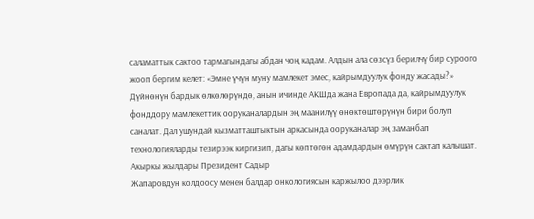саламаттык сактоо тармагындагы абдан чоң кадам. Алдын ала сөзсүз берилчү бир суроого жооп бергим келет: «Эмне үчүн муну мамлекет эмес, кайрымдуулук фонду жасады?» Дүйнөнүн бардык өлкөлөрүндө, анын ичинде АКШда жана Европада да, кайрымдуулук фонддору мамлекеттик ооруканалардын эң маанилүү өнөктөштөрүнүн бири болуп саналат. Дал ушундай кызматташтыктын аркасында ооруканалар эң заманбап технологияларды тезирээк киргизип, дагы көптөгөн адамдардын өмүрүн сактап калышат. Акыркы жылдары Президент Садыр
Жапаровдун колдоосу менен балдар онкологиясын каржылоо дээрлик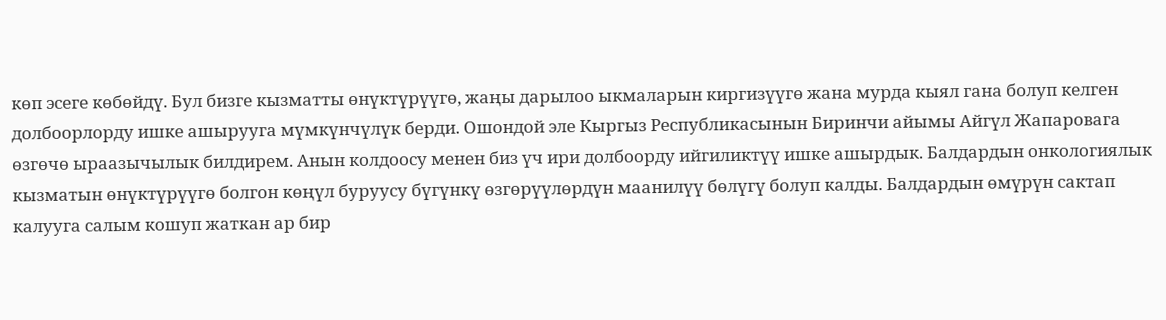көп эсеге көбөйдү. Бул бизге кызматты өнүктүрүүгө, жаңы дарылоо ыкмаларын киргизүүгө жана мурда кыял гана болуп келген долбоорлорду ишке ашырууга мүмкүнчүлүк берди. Ошондой эле Кыргыз Республикасынын Биринчи айымы Айгүл Жапаровага өзгөчө ыраазычылык билдирем. Анын колдоосу менен биз үч ири долбоорду ийгиликтүү ишке ашырдык. Балдардын онкологиялык кызматын өнүктүрүүгө болгон көңүл буруусу бүгүнкү өзгөрүүлөрдүн маанилүү бөлүгү болуп калды. Балдардын өмүрүн сактап калууга салым кошуп жаткан ар бир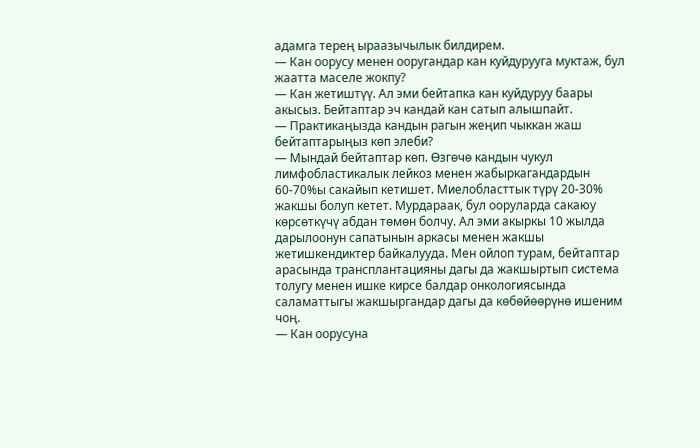адамга терең ыраазычылык билдирем.
— Кан оорусу менен ооругандар кан куйдурууга муктаж, бул жаатта маселе жокпу?
— Кан жетиштүү. Ал эми бейтапка кан куйдуруу баары акысыз. Бейтаптар эч кандай кан сатып алышпайт.
— Практикаңызда кандын рагын жеңип чыккан жаш бейтаптарыңыз көп элеби?
— Мындай бейтаптар көп. Өзгөчө кандын чукул лимфобластикалык лейкоз менен жабыркагандардын 60-70%ы сакайып кетишет. Миелобласттык түрү 20-30% жакшы болуп кетет. Мурдараак, бул ооруларда сакаюу көрсөткүчү абдан төмөн болчу. Ал эми акыркы 10 жылда дарылоонун сапатынын аркасы менен жакшы жетишкендиктер байкалууда. Мен ойлоп турам, бейтаптар арасында трансплантацияны дагы да жакшыртып система толугу менен ишке кирсе балдар онкологиясында саламаттыгы жакшыргандар дагы да көбөйөөрүнө ишеним чоң.
— Кан оорусуна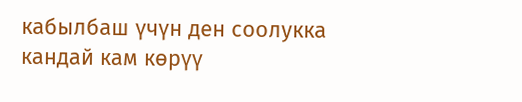кабылбаш үчүн ден соолукка кандай кам көрүү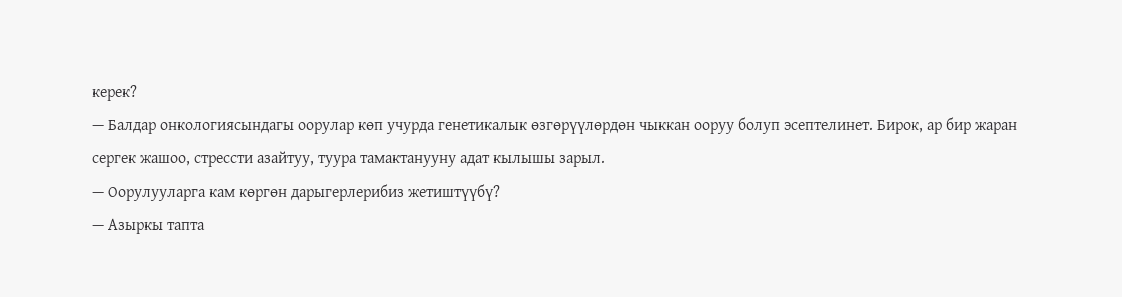керек?
— Балдар онкологиясындагы оорулар көп учурда генетикалык өзгөрүүлөрдөн чыккан ооруу болуп эсептелинет. Бирок, ар бир жаран сергек жашоо, стрессти азайтуу, туура тамактанууну адат кылышы зарыл.
— Оорулууларга кам көргөн дарыгерлерибиз жетиштүүбү?
— Азыркы тапта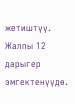жетиштүү. Жалпы 12 дарыгер эмгектенүүдө.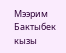Мээрим Бактыбек кызы